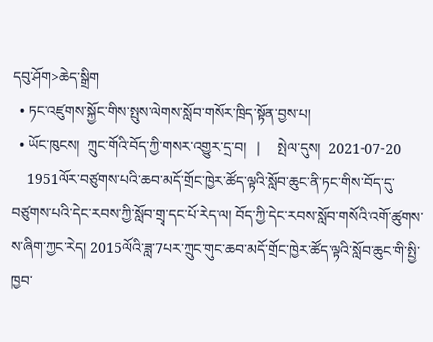དབུ་ཤོག>ཆེད་སྒྲིག
  • ཏང་འཛུགས་སྐྱོང་གིས་སྤུས་ལེགས་སློབ་གསོར་ཁྲིད་སྟོན་བྱས་པ།
  • ཡོང་ཁུངས།  ཀྲུང་གོའི་བོད་ཀྱི་གསར་འགྱུར་དྲ་བ།   |     སྤེལ་དུས།  2021-07-20
    1951ལོར་བཙུགས་པའི་ཆབ་མདོ་གྲོང་ཁྱེར་ཚོད་ལྟའི་སློབ་ཆུང་ནི་ཏང་གིས་བོད་དུ་བཙུགས་པའི་དེང་རབས་ཀྱི་སློབ་གྲྭ་དང་པོ་རེད་ལ། བོད་ཀྱི་དེང་རབས་སློབ་གསོའི་འགོ་ཚུགས་ས་ཞིག་ཀྱང་རེད། 2015ལོའི་ཟླ་7པར་ཀྲུང་གུང་ཆབ་མདོ་གྲོང་ཁྱེར་ཚོད་ལྟའི་སློབ་ཆུང་གི་སྤྱི་ཁྱབ་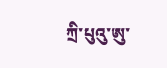ཀྲི་པུའུ་ཨུ་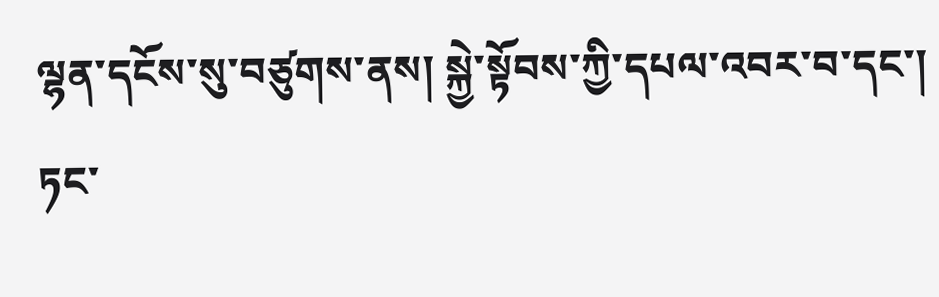ལྷན་དངོས་སུ་བཙུགས་ནས། སྐྱེ་སྟོབས་ཀྱི་དཔལ་འབར་བ་དང་། ཏང་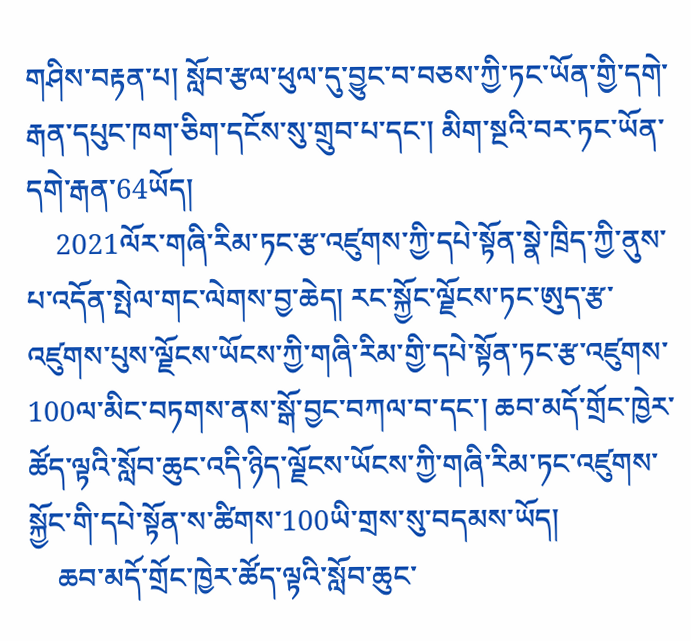གཤིས་བརྟན་པ། སློབ་རྩལ་ཕུལ་དུ་བྱུང་བ་བཅས་ཀྱི་ཏང་ཡོན་གྱི་དགེ་རྒན་དཔུང་ཁག་ཅིག་དངོས་སུ་གྲུབ་པ་དང་། མིག་སྔའི་བར་ཏང་ཡོན་དགེ་རྒན་64ཡོད།
    2021ལོར་གཞི་རིམ་ཏང་རྩ་འཛུགས་ཀྱི་དཔེ་སྟོན་སྣེ་ཁྲིད་ཀྱི་ནུས་པ་འདོན་སྤེལ་གང་ལེགས་བྱ་ཆེད། རང་སྐྱོང་ལྗོངས་ཏང་ཨུད་རྩ་འཛུགས་པུས་ལྗོངས་ཡོངས་ཀྱི་གཞི་རིམ་གྱི་དཔེ་སྟོན་ཏང་རྩ་འཛུགས་100ལ་མིང་བཏགས་ནས་སྒོ་བྱང་བཀལ་བ་དང་། ཆབ་མདོ་གྲོང་ཁྱེར་ཚོད་ལྟའི་སློབ་ཆུང་འདི་ཉིད་ལྗོངས་ཡོངས་ཀྱི་གཞི་རིམ་ཏང་འཛུགས་སྐྱོང་གི་དཔེ་སྟོན་ས་ཚིགས་100ཡི་གྲས་སུ་བདམས་ཡོད།
    ཆབ་མདོ་གྲོང་ཁྱེར་ཚོད་ལྟའི་སློབ་ཆུང་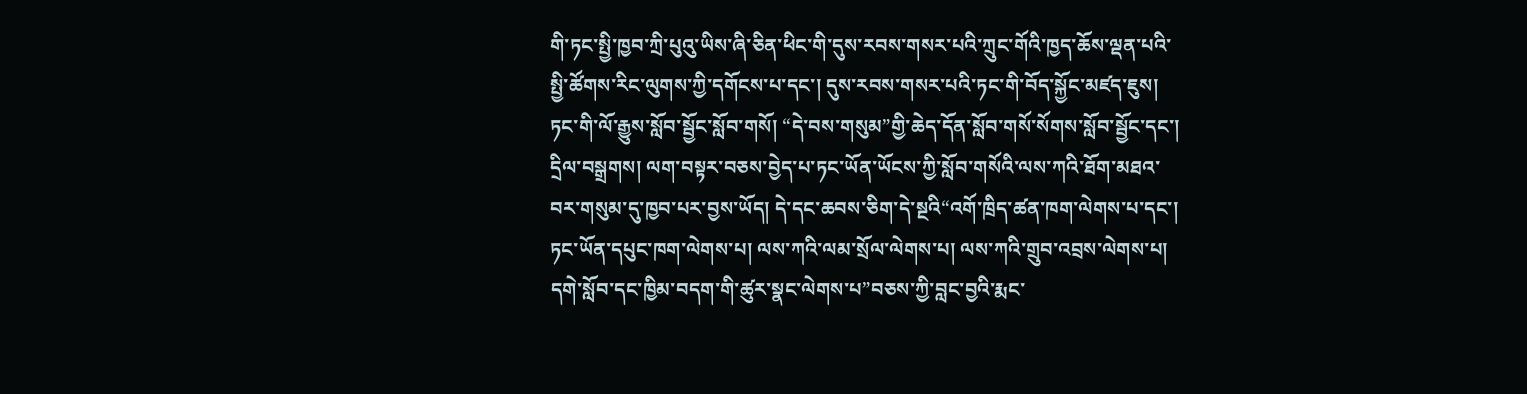གི་ཏང་སྤྱི་ཁྱབ་ཀྲི་པུའུ་ཡིས་ཞི་ཅིན་ཕིང་གི་དུས་རབས་གསར་པའི་ཀྲུང་གོའི་ཁྱད་ཆོས་ལྡན་པའི་སྤྱི་ཚོགས་རིང་ལུགས་ཀྱི་དགོངས་པ་དང་། དུས་རབས་གསར་པའི་ཏང་གི་བོད་སྐྱོང་མཛད་ཇུས། ཏང་གི་ལོ་རྒྱུས་སློབ་སྦྱོང་སློབ་གསོ། “དེ་བས་གསུམ”གྱི་ཆེད་དོན་སློབ་གསོ་སོགས་སློབ་སྦྱོང་དང་། དྲིལ་བསྒྲགས། ལག་བསྟར་བཅས་བྱེད་པ་ཏང་ཡོན་ཡོངས་ཀྱི་སློབ་གསོའི་ལས་ཀའི་ཐོག་མཐའ་བར་གསུམ་དུ་ཁྱབ་པར་བྱས་ཡོད། དེ་དང་ཆབས་ཅིག་དེ་སྔའི“འགོ་ཁྲིད་ཚན་ཁག་ལེགས་པ་དང་། ཏང་ཡོན་དཔུང་ཁག་ལེགས་པ། ལས་ཀའི་ལམ་སྲོལ་ལེགས་པ། ལས་ཀའི་གྲུབ་འབྲས་ལེགས་པ། དགེ་སློབ་དང་ཁྱིམ་བདག་གི་ཚུར་སྣང་ལེགས་པ”བཅས་ཀྱི་བླང་བྱའི་རྨང་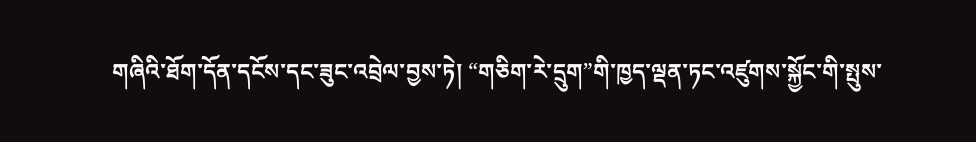གཞིའི་ཐོག་དོན་དངོས་དང་ཟུང་འབྲེལ་བྱས་ཏེ། “གཅིག་རེ་དྲུག”གི་ཁྱད་ལྡན་ཏང་འཛུགས་སྐྱོང་གི་སྤུས་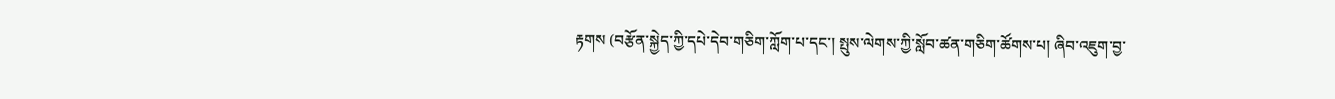རྟགས (བརྩོན་སྐྱེད་ཀྱི་དཔེ་དེབ་གཅིག་ཀློག་པ་དང་། སྤུས་ལེགས་ཀྱི་སློབ་ཚན་གཅིག་ཚོགས་པ། ཞིབ་འཇུག་བྱ་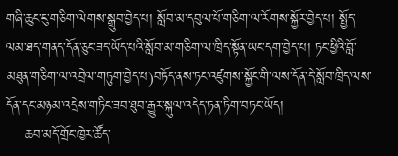གཞི་ཆུང་ངུ་གཅིག་ལེགས་སྒྲུབ་བྱེད་པ། སློབ་མ་དབུལ་པོ་གཅིག་ལ་རོགས་སྐྱོར་བྱེད་པ། སྤྱོད་ལམ་ཐད་གནད་དོན་ཅུང་ཟད་ཡོད་པའི་སློབ་མ་གཅིག་ལ་ཁྲིད་སྟོན་ཡང་དག་བྱེད་པ། ཏང་ཕྱིའི་བློ་མཐུན་གཅིག་ལ་འབྲེལ་གཏུག་བྱེད་པ)བཏོད་ནས་ཏང་འཛུགས་སྐྱོང་གི་ལས་དོན་དེ་སློབ་ཁྲིད་ལས་དོན་དང་མཉམ་འདྲེས་གཏིང་ཟབ་ཐུབ་རྒྱུར་སྐུལ་འདེད་ཏན་ཏིག་བཏང་ཡོད།
    ཆབ་མདོ་གྲོང་ཁྱེར་ཚོད་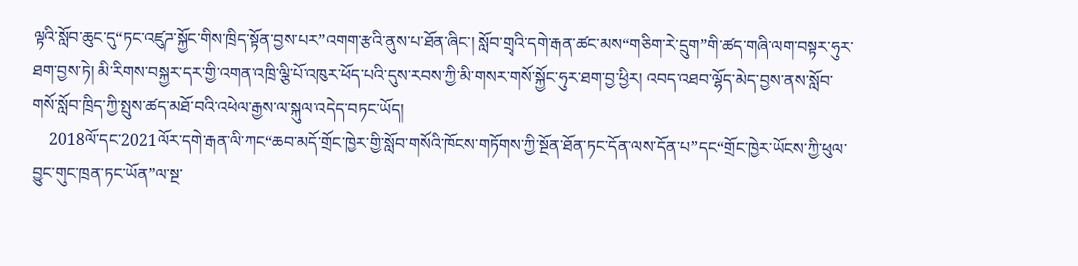ལྟའི་སློབ་ཆུང་དུ“ཏང་འཛུཌ་སྐྱོང་གིས་ཁྲིད་སྟོན་བྱས་པར”འགག་རྩའི་ནུས་པ་ཐོན་ཞིང་། སློབ་གྲྭའི་དགེ་རྒན་ཚང་མས“གཅིག་རེ་དྲུག”གི་ཚད་གཞི་ལག་བསྟར་ཧུར་ཐག་བྱས་ཏེ། མི་རིགས་བསྐྱར་དར་གྱི་འགན་འཁྲི་ལྕི་པོ་འཁུར་ཕོད་པའི་དུས་རབས་ཀྱི་མི་གསར་གསོ་སྐྱོང་ཧུར་ཐག་བྱ་ཕྱིར། འབད་འཐབ་ལྷོད་མེད་བྱས་ནས་སློབ་གསོ་སློབ་ཁྲིད་ཀྱི་སྤུས་ཚད་མཐོ་བའི་འཕེལ་རྒྱས་ལ་སྐུལ་འདེད་བཏང་ཡོད།
    2018ལོ་དང་2021ལོར་དགེ་རྒན་ལི་ཀང“ཆབ་མདོ་གྲོང་ཁྱེར་གྱི་སློབ་གསོའི་ཁོངས་གཏོགས་ཀྱི་སྔོན་ཐོན་ཏང་དོན་ལས་དོན་པ”དང“གྲོང་ཁྱེར་ཡོངས་ཀྱི་ཕུལ་བྱུང་གུང་ཁྲན་ཏང་ཡོན”ལ་སྔ་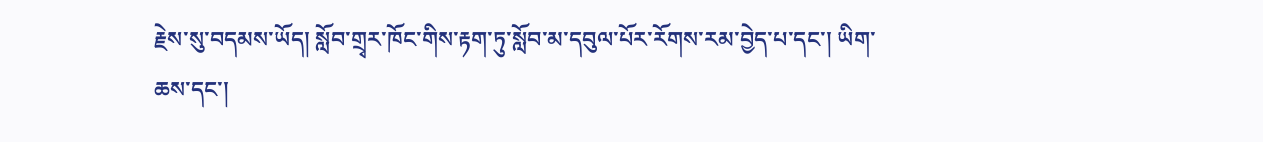རྗེས་སུ་བདམས་ཡོད། སློབ་གྲྭར་ཁོང་གིས་རྟག་ཏུ་སློབ་མ་དབུལ་པོར་རོགས་རམ་བྱེད་པ་དང་། ཡིག་ཆས་དང་།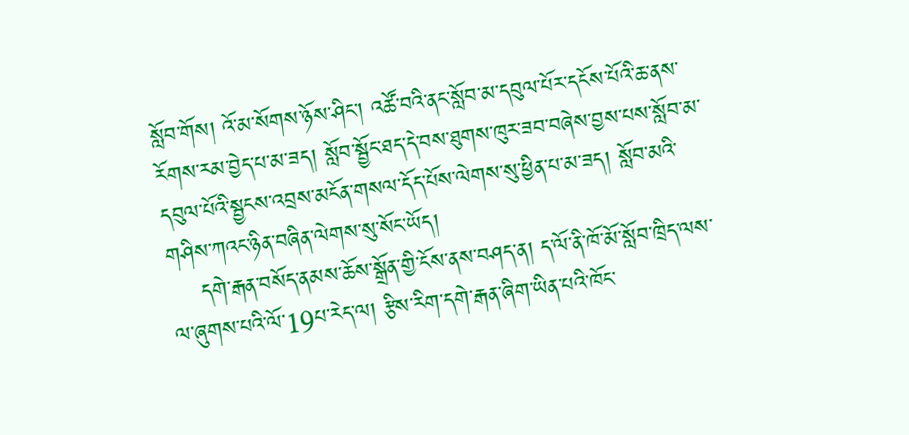སློབ་གོས། འོ་མ་སོགས་ཉོས་ཤིང་། འཚོ་བའི་ནང་སློབ་མ་དབུལ་པོར་དངོས་པོའི་ཆ་ནས་རོགས་རམ་བྱེད་པ་མ་ཟད། སློབ་སྦྱོང་ཐད་དེ་བས་ཐུགས་ཁུར་ཟབ་བཞེས་བྱས་པས་སློབ་མ་དབུལ་པོའི་སྦྱངས་འབྲས་མངོན་གསལ་དོད་པོས་ལེགས་སུ་ཕྱིན་པ་མ་ཟད། སློབ་མའི་གཤིས་ཀའང་ཉིན་བཞིན་ལེགས་སུ་སོང་ཡོད།
    དགེ་རྒན་བསོད་ནམས་ཆོས་སྒྲོན་གྱི་ངོས་ནས་བཤད་ན། ད་ལོ་ནི་ཁོ་མོ་སློབ་ཁྲིད་ལས་ལ་ཞུགས་པའི་ལོ་19པ་རེད་ལ། རྩིས་རིག་དགེ་རྒན་ཞིག་ཡིན་པའི་ཁོང་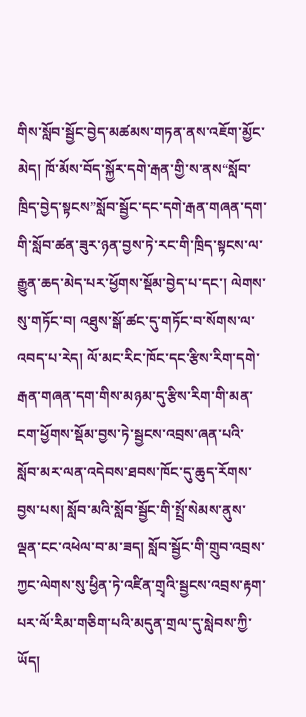གིས་སློབ་སྦྱོང་བྱེད་མཚམས་གཏན་ནས་འཇོག་མྱོང་མེད། ཁོ་མོས་བོད་སྐྱོར་དགེ་རྒན་གྱི་ས་ནས“སློབ་ཁྲིད་བྱེད་སྟངས”སློབ་སྦྱོང་དང་དགེ་རྒན་གཞན་དག་གི་སློབ་ཚན་ཟུར་ཉན་བྱས་ཏེ་རང་གི་ཁྲིད་སྟངས་ལ་རྒྱུན་ཆད་མེད་པར་ཕྱོགས་སྡོམ་བྱེད་པ་དང་། ལེགས་སུ་གཏོང་བ། འཐུས་སྒོ་ཚང་དུ་གཏོང་བ་སོགས་ལ་འབད་པ་རེད། ལོ་མང་རིང་ཁོང་དང་རྩིས་རིག་དགེ་རྒན་གཞན་དག་གིས་མཉམ་དུ་རྩིས་རིག་གི་མན་ངག་ཕྱོགས་སྡོམ་བྱས་ཏེ་སྦྱངས་འབྲས་ཞན་པའི་སློབ་མར་ལན་འདེབས་ཐབས་ཁོང་དུ་ཆུད་རོགས་བྱས་པས། སློབ་མའི་སློབ་སྦྱོང་གི་སྤྲོ་སེམས་ནུས་ལྡན་ངང་འཕེལ་བ་མ་ཟད། སློབ་སྦྱོང་གི་གྲུབ་འབྲས་ཀྱང་ལེགས་སུ་ཕྱིན་ཏེ་འཛིན་གྲྭའི་སྦྱངས་འབྲས་རྟག་པར་ལོ་རིམ་གཅིག་པའི་མདུན་གྲལ་དུ་སླེབས་ཀྱི་ཡོད།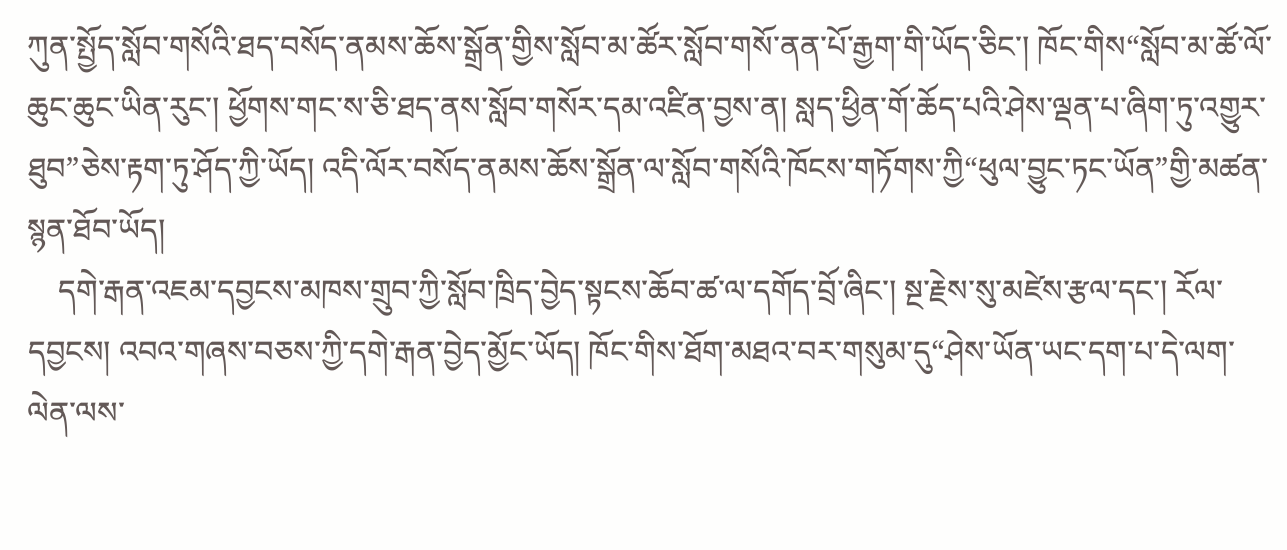ཀུན་སྤྱོད་སློབ་གསོའི་ཐད་བསོད་ནམས་ཆོས་སྒྲོན་གྱིས་སློབ་མ་ཚོར་སློབ་གསོ་ནན་པོ་རྒྱག་གི་ཡོད་ཅིང་། ཁོང་གིས“སློབ་མ་ཚོ་ལོ་ཆུང་ཆུང་ཡིན་རུང་། ཕྱོགས་གང་ས་ཅི་ཐད་ནས་སློབ་གསོར་དམ་འཛིན་བྱས་ན། སླད་ཕྱིན་གོ་ཆོད་པའི་ཤེས་ལྡན་པ་ཞིག་ཏུ་འགྱུར་ཐུབ”ཅེས་རྟག་ཏུ་ཤོད་ཀྱི་ཡོད། འདི་ལོར་བསོད་ནམས་ཆོས་སྒྲོན་ལ་སློབ་གསོའི་ཁོངས་གཏོགས་ཀྱི“ཕུལ་བྱུང་ཏང་ཡོན”གྱི་མཚན་སྙན་ཐོབ་ཡོད།
    དགེ་རྒན་འཇམ་དབྱངས་མཁས་གྲུབ་ཀྱི་སློབ་ཁྲིད་བྱེད་སྟངས་ཆོབ་ཚ་ལ་དགོད་བྲོ་ཞིང་། སྔ་རྗེས་སུ་མཛེས་རྩལ་དང་། རོལ་དབྱངས། འབའ་གཞས་བཅས་ཀྱི་དགེ་རྒན་བྱེད་མྱོང་ཡོད། ཁོང་གིས་ཐོག་མཐའ་བར་གསུམ་དུ“ཤེས་ཡོན་ཡང་དག་པ་དེ་ལག་ལེན་ལས་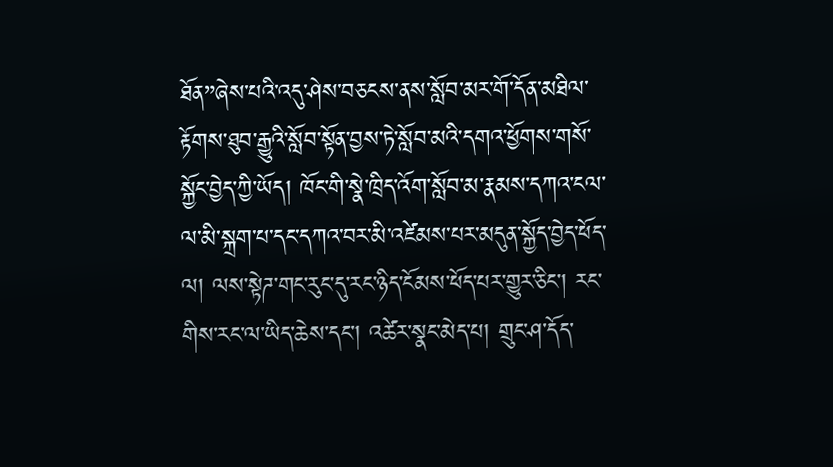ཐོན”ཞེས་པའི་འདུ་ཤེས་བཅངས་ནས་སློབ་མར་གོ་དོན་མཐིལ་རྟོགས་ཐུབ་རྒྱུའི་སློབ་སྟོན་བྱས་ཏེ་སློབ་མའི་དགའ་ཕྱོགས་གསོ་སྐྱོང་བྱེད་ཀྱི་ཡོད། ཁོང་གི་སྣེ་ཁྲིད་འོག་སློབ་མ་རྣམས་དཀའ་ངལ་ལ་མི་སྐྲག་པ་དང་དཀའ་བར་མི་འཛེམས་པར་མདུན་སྐྱོད་བྱེད་ཕོད་ལ། ལས་སྟེཌ་གང་རུང་དུ་རང་ཉིད་ངོམས་ཕོད་པར་གྱུར་ཅིང་། རང་གིས་རང་ལ་ཡིད་ཆེས་དང་། འཚེར་སྣང་མེད་པ། གྲུང་ཤ་དོད་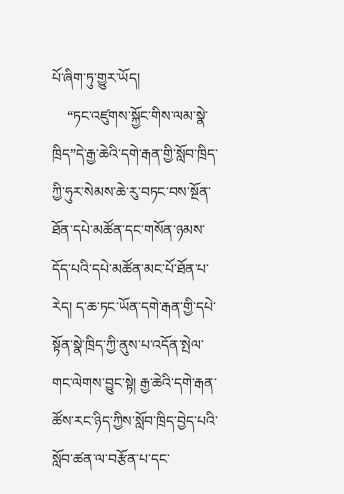པོ་ཞིག་ཏུ་གྱུར་ཡོད།
    “ཏང་འཛུགས་སྐྱོང་གིས་ལམ་སྣེ་ཁྲིད”དེ་རྒྱ་ཆེའི་དགེ་རྒན་གྱི་སློབ་ཁྲིད་ཀྱི་ཧུར་སེམས་ཆེ་རུ་བཏང་བས་སྔོན་ཐོན་དཔེ་མཚོན་དང་གསོན་ཉམས་དོད་པའི་དཔེ་མཚོན་མང་པོ་ཐོན་པ་རེད། ད་ཆ་ཏང་ཡོན་དགེ་རྒན་གྱི་དཔེ་སྟོན་སྣེ་ཁྲིད་ཀྱི་ནུས་པ་འདོན་སྤེལ་གང་ལེགས་བྱུང་སྟེ། རྒྱ་ཆེའི་དགེ་རྒན་ཚོས་རང་ཉིད་ཀྱིས་སློབ་ཁྲིད་བྱེད་པའི་སློབ་ཚན་ལ་བརྩོན་པ་དང་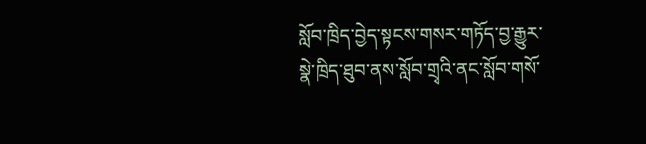སློབ་ཁྲིད་བྱེད་སྟངས་གསར་གཏོད་བྱ་རྒྱུར་སྣེ་ཁྲིད་ཐུབ་ནས་སློབ་གྲྭའི་ནང་སློབ་གསོ་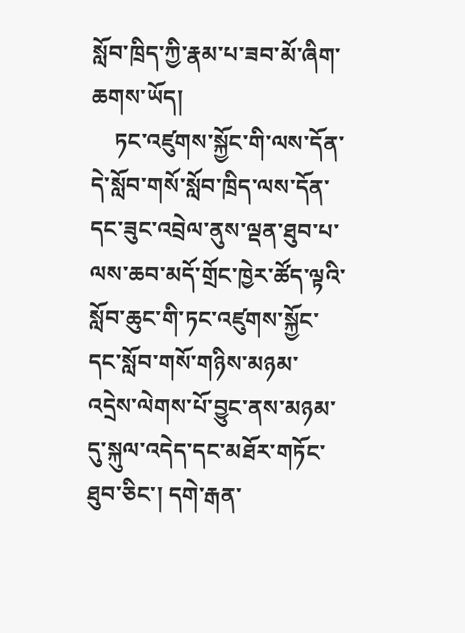སློབ་ཁྲིད་ཀྱི་རྣམ་པ་ཟབ་མོ་ཞིག་ཆགས་ཡོད།
    ཏང་འཛུགས་སྐྱོང་གི་ལས་དོན་དེ་སློབ་གསོ་སློབ་ཁྲིད་ལས་དོན་དང་ཟུང་འབྲེལ་ནུས་ལྡན་ཐུབ་པ་ལས་ཆབ་མདོ་གྲོང་ཁྱེར་ཚོད་ལྟའི་སློབ་ཆུང་གི་ཏང་འཛུགས་སྐྱོང་དང་སློབ་གསོ་གཉིས་མཉམ་འདྲེས་ལེགས་པོ་བྱུང་ནས་མཉམ་དུ་སྐུལ་འདེད་དང་མཐོར་གཏོང་ཐུབ་ཅིང་། དགེ་རྒན་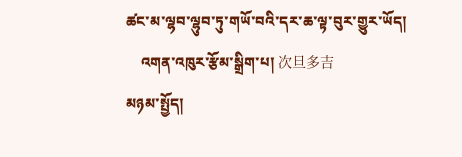ཚང་མ་ལྷབ་ལྷུབ་ཏུ་གཡོ་བའི་དར་ཆ་ལྟ་བུར་གྱུར་ཡོད།
    འགན་འཁུར་རྩོམ་སྒྲིག་པ། 次旦多吉
མཉམ་སྤྱོད།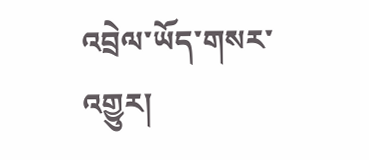འབྲེལ་ཡོད་གསར་འགྱུར།